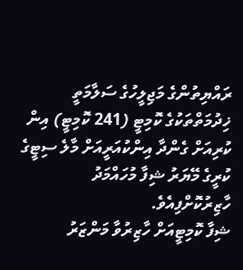ރައްޔިތުންގެ މަޖިލީހުގެ ސަލާމަތީ ޚިދުމަތްތަކުގެ ކޮމިޓީ (241 ކޮމިޓީ) އިން ކުރިއަށް ގެންދާ އިންކުއަރީއަށް މާލެ ސިޓީގެ ކުރީގެ މޭޔަރު ޝިފާ މުހައްމަދު ހާޒިރުކޮށްފިއެވެ.
ޝިފާ ކޮމިޓީއަށް ހާޒިރުވާ މަންޒަރު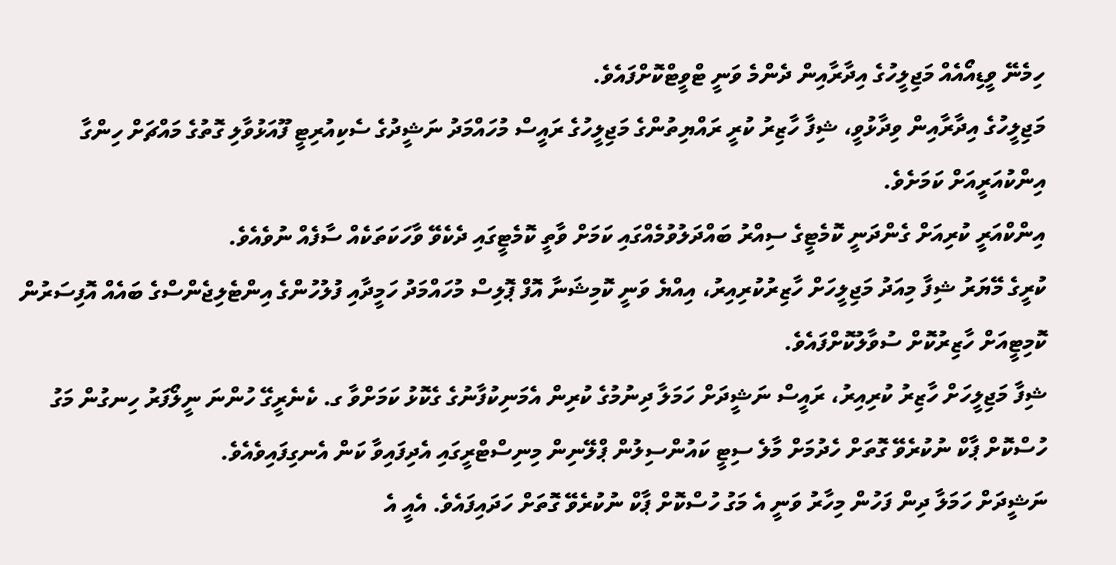ހިމެނޭ ވީޑިއޯއެއް މަޖިލީހުގެ އިދާރާއިން ދެންމެ ވަނީ ޓްވީޓްކޮށްފައެވެ.
މަޖިލީހުގެ އިދާރާއިން ވިދާޅުވީ، ޝިފާ ހާޒިރު ކުރީ ރައްޔިތުންގެ މަޖިލީހުގެ ރައީސް މުހައްމަދު ނަޝީދުގެ ސެކިއުރިޓީ ފޫއަޅުވާލި ގޮތުގެ މައްޗަށް ހިންގާ އިންކުއަރީއަށް ކަމަށެވެ.
އިންކްއަރީ ކުރިއަށް ގެންދަނީ ކޮމެޓީގެ ސިއްރު ބައްދަލުވުމެއްގައި ކަމަށް ވާތީ ކޮމެޓީގައި ދެކެވޭ ވާހަކަތަކެއް ސާފެއް ނުވެއެވެ.
ކުރީގެ މޭޔަރު ޝިފާ މިއަދު މަޖިލީހަށް ހާޒިރުކުރިއިރު، އިއްޔެ ވަނީ ކޮމިޝަނާ އޮފް ޕޮލިސް މުހައްމަދު ހަމީދާއި ފުލުހުންގެ އިންޓެލިޖެންސްގެ ބައެއް އޮފިސަރުން ކޮމިޓީއަށް ހާޒިރުކޮށް ސުވާލުކޮށްފައެވެ.
ޝިފާ މަޖިލީހަށް ހާޒިރު ކުރިއިރު، ރައީސް ނަޝީދަށް ހަމަލާ ދިނުމުގެ ކުރިން އެމަނިކުފާނުގެ ގެކޮޅު ކަމަށްވާ ގ. ކެނެރީގޭ ހުންނަ ނީލޯފަރު ހިނގުން މަގު ހުސްކޮށް ޕާކް ނުކުރެވޭ ގޮތަށް ހެދުމަށް މާލެ ސިޓީ ކައުންސިލުން ޕްލޭނިން މިނިސްޓްރީގައި އެދިފައިވާ ކަން އެނގިފައިވެއެވެ.
ނަޝީދަށް ހަމަލާ ދިން ފަހުން މިހާރު ވަނީ އެ މަގު ހުސްކޮށް ޕާކް ނުކުރެވޭ ގޮތަށް ހަދައިފައެވެ. އެއީ އެ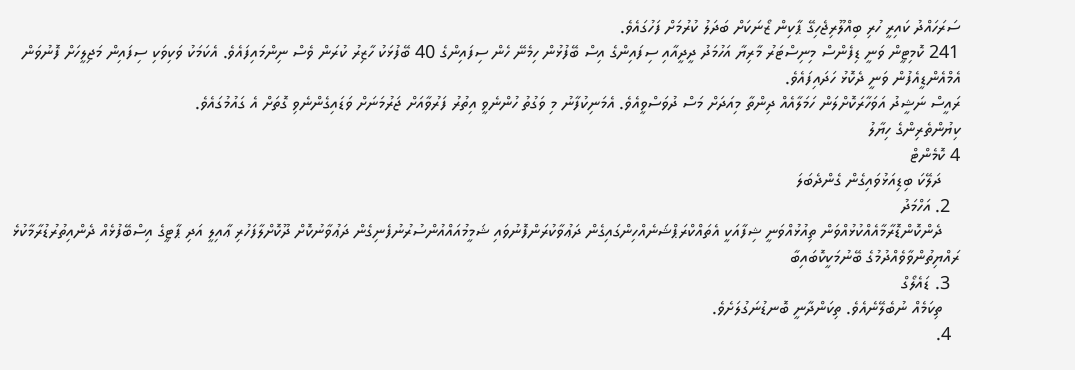ސަރަހައްދު ކައިރީ ހުރި ބިއްލޫރިޖެހިގޭ ޕާކިން ޒޯނަކަށް ބަދަލު ކުރުމަށް ފަހުގައެވެ.
241 ކޮމިޓީން ވަނީ ޑިފެންސް މިނިސްޓަރު މާރިޔާ އަހުމަދު ދީދީއާއި ސިފައިންގެ އިސް ބޭފުޅުން ހިމެނޭ ހެން ސިފައިންގެ 40 ބޭފުޅަކު ހާޒިރު ކުރަން ވެސް ނިންމައިފައެވެ. އެކަމަކު ވަކިވަކި ސިފައިން މަޖިލީހަށް ފޮނުވަން އެމްއެންޑީއެފުން ވަނީ ދެކޮޅު ހަދައިފައެވެ.
ރައީސް ނަޝީދު އަވަހާރަކޮށްލަން ހަމަލާއެއް ދިންތާ މިއަދަށް މަސް ދުވަސްވީއެވެ. އެމަނިކުފާނު މި ވަގުތު ހުންނެވީ އިތުރު ފަރުވާއަށް ޖަރުމަނަށް ވަޑައިގެންނެވި ގޮތަށް އެ ގައުމުގައެވެ.
ކިޔުންތެރިންގެ ހިޔާލު
4 ކޮމެންޓް
    ދަލޭކަ ބިޑިއަޅުވައިގެން ގެންދެބަލަ
  2. އަހްމަދު
    ދެންކޮންޑޮރާމާއެއްކުޅުއްވަން ތިއުޅުއްވަނީ ޝިފާއަކީ އެތައްކްރަޕްޝަނެއްހިންގައިގެން ދަޢުވާކުރަންފޮނުވައި ޝަމީމުއައްއުންސުރުނުފެނިގެން ދަޢުވާނުކޮށް ދޫކޮށްލާފަހުރި ޢާއިލީ އަދި ޕާޓީގެ އިސްބޭފުޅެއް ދެންއިތުރުޑުރާމާކުޅެ ރައްޔިތުންވާވެއްދުމުގެ ބޭނުމަކީކޮބައިބާ
  3. ޑައެލޯގް
    ތިކަމެއް ނުބެލޭނެއެވެ. ތިކަންދާނީ ބޮނޑުނަގުލަށެވެ.
  4.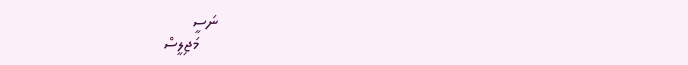ނަސީ
    މަޖިލީސް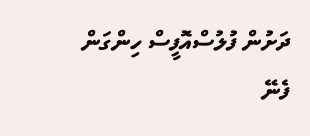ދަށުން ފުލުސްއޮފީސް ހިންގަން ފެނޭ